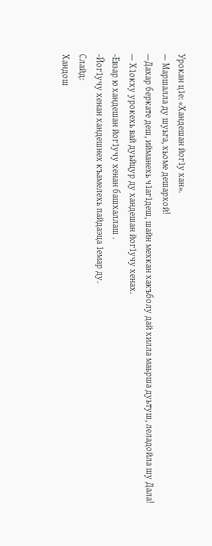Урокан ц1е: «Хандешан йог1у хан».
— Маршалла ду шуьга, хьоме дешархой!
—Дахар беркате деш, ийманехь ч1аг1деш, шайн мехкан хакъболу дай хилла маьрша дуьтуш, леладойла шу Дала!
— Х1окху урокехь вай дуьйцур ду хандешан йог1учу хенах.
-Евзар ю хандешан йог1учу хенан башхаллаш .
-Йог1учу хенан хандешнех къамелехь пайдаэца 1емар ду.
Слайд:
Хандош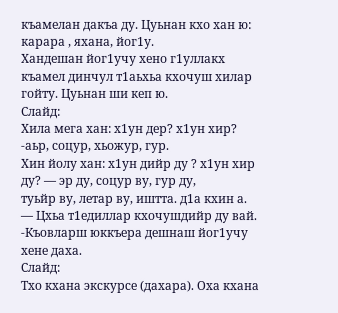къамелан дакъа ду. Цуьнан кхо хан ю: карара , яхана, йог1у.
Хандешан йог1учу хено г1уллакх къамел динчул т1аьхьа кхочуш хилар гойту. Цуьнан ши кеп ю.
Слайд:
Хила мега хан: х1ун дер? х1ун хир? -аьр, соцур, хьожур, гур.
Хин йолу хан: х1ун дийр ду ? х1ун хир ду? — эр ду, соцур ву, гур ду,
туьйр ву, летар ву, иштта. д1а кхин а.
— Цхьа т1едиллар кхочушдийр ду вай.
-Къовларш юккъера дешнаш йог1учу хене даха.
Слайд:
Тхо кхана экскурсе (дахара). Оха кхана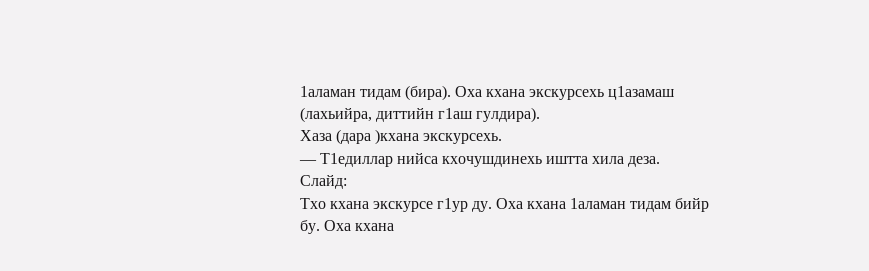1аламан тидам (бира). Оха кхана экскурсехь ц1азамаш (лахьийра, диттийн г1аш гулдира).
Хаза (дара )кхана экскурсехь.
— Т1едиллар нийса кхочушдинехь иштта хила деза.
Слайд:
Тхо кхана экскурсе г1ур ду. Оха кхана 1аламан тидам бийр бу. Оха кхана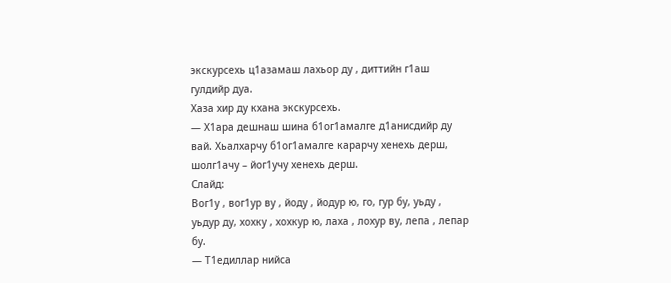экскурсехь ц1азамаш лахьор ду , диттийн г1аш гулдийр дуа.
Хаза хир ду кхана экскурсехь.
— Х1ара дешнаш шина б1ог1амалге д1анисдийр ду вай. Хьалхарчу б1ог1амалге карарчу хенехь дерш, шолг1ачу – йог1учу хенехь дерш.
Слайд:
Вог1у , вог1ур ву , йоду , йодур ю, го, гур бу, уьду , уьдур ду, хохку , хохкур ю, лаха , лохур ву, лепа , лепар бу.
— Т1едиллар нийса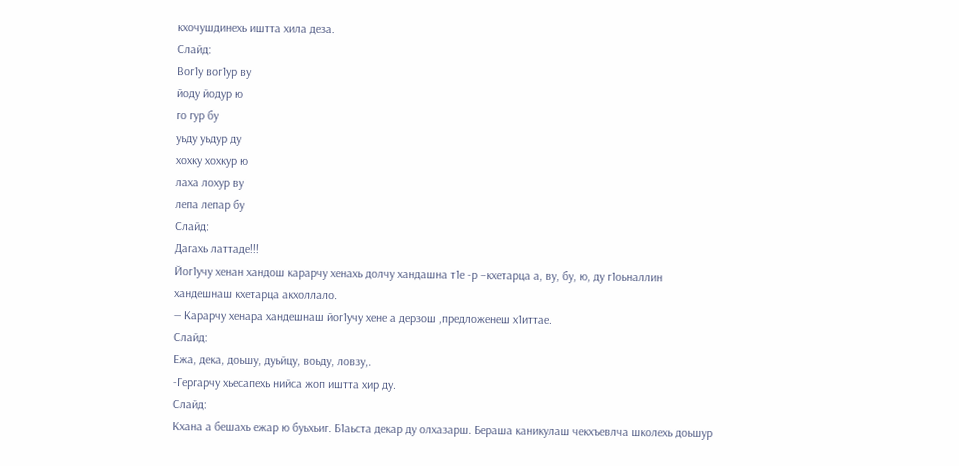кхочушдинехь иштта хила деза.
Слайд:
Вог1у вог1ур ву
йоду йодур ю
го гур бу
уьду уьдур ду
хохку хохкур ю
лаха лохур ву
лепа лепар бу
Слайд:
Дагахь латтаде!!!
Йог1учу хенан хандош карарчу хенахь долчу хандашна т1е -р –кхетарца а, ву, бу, ю, ду г1оьналлин хандешнаш кхетарца акхоллало.
— Карарчу хенара хандешнаш йог1учу хене а дерзош ,предложенеш х1иттае.
Слайд:
Ежа, дека, доьшу, дуьйцу, воьду, ловзу,.
-Гергарчу хьесапехь нийса жоп иштта хир ду.
Слайд:
Кхана а бешахь ежар ю буьхьиг. Б1аьста декар ду олхазарш. Бераша каникулаш чекхъевлча школехь доьшур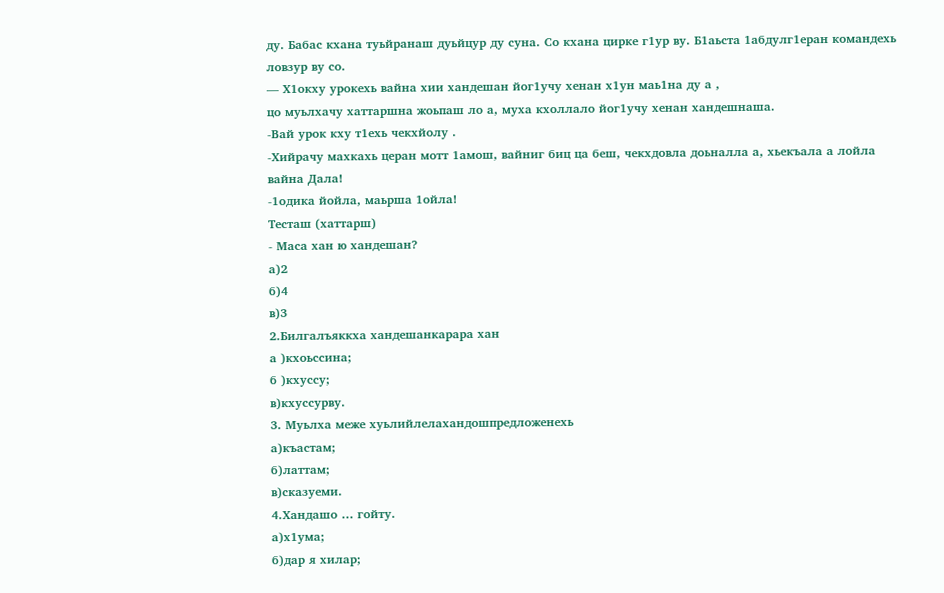ду. Бабас кхана туьйранаш дуьйцур ду суна. Со кхана цирке г1ур ву. Б1аьста 1абдулг1еран командехь ловзур ву со.
— Х1окху урокехь вайна хии хандешан йог1учу хенан х1ун маь1на ду а ,
цо муьлхачу хаттаршна жоьпаш ло а, муха кхоллало йог1учу хенан хандешнаша.
-Вай урок кху т1ехь чекхйолу .
-Хийрачу махкахь церан мотт 1амош, вайниг биц ца беш, чекхдовла доьналла а, хьекъала а лойла вайна Дала!
-1одика йойла, маьрша 1ойла!
Тесташ (хаттарш)
- Маса хан ю хандешан?
а)2
б)4
в)3
2.Билгалъяккха хандешанкарара хан
а )кхоьссина;
б )кхуссу;
в)кхуссурву.
3. Муьлха меже хуьлийлелахандошпредложенехь
а)къастам;
б)латтам;
в)сказуеми.
4.Хандашо … гойту.
а)х1ума;
б)дар я хилар;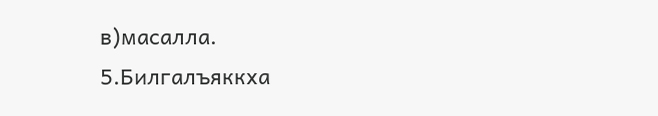в)масалла.
5.Билгалъяккха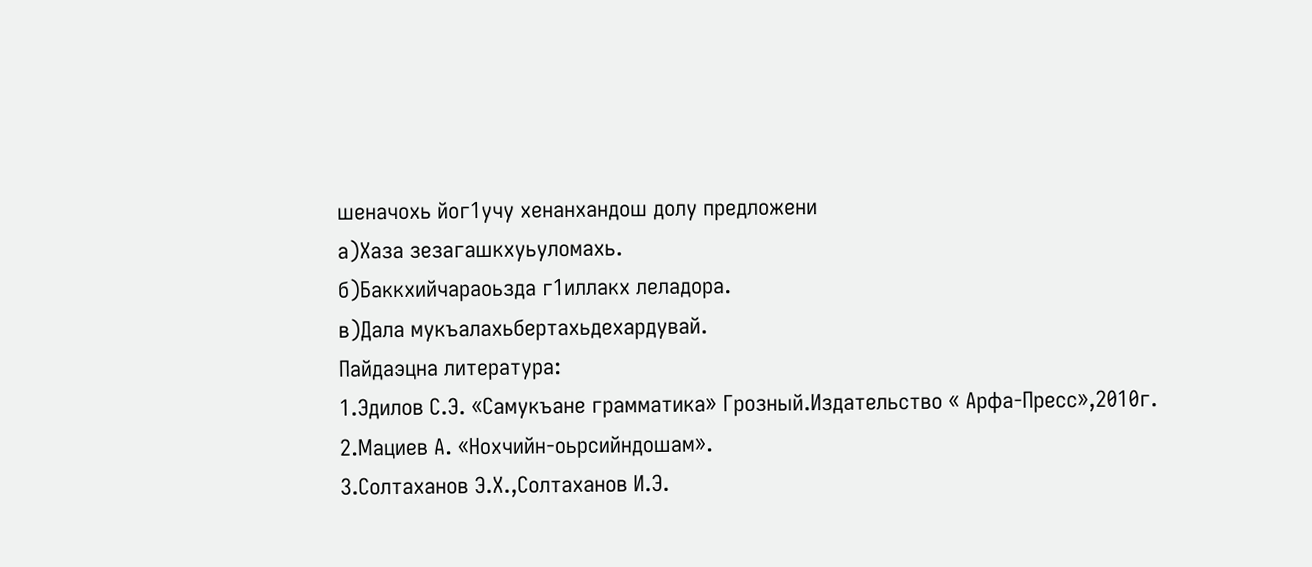шеначохь йог1учу хенанхандош долу предложени
а)Хаза зезагашкхуьуломахь.
б)Баккхийчараоьзда г1иллакх леладора.
в)Дала мукъалахьбертахьдехардувай.
Пайдаэцна литература:
1.Эдилов С.Э. «Самукъане грамматика» Грозный.Издательство « Арфа-Пресс»,2010г.
2.Мациев А. «Нохчийн-оьрсийндошам».
3.Солтаханов Э.Х.,Солтаханов И.Э.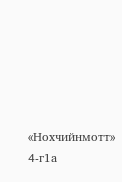«Нохчийнмотт» 4-г1а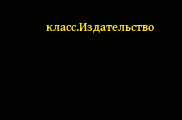класс.Издательство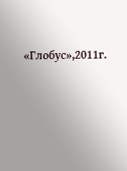«Глобус»,2011г.